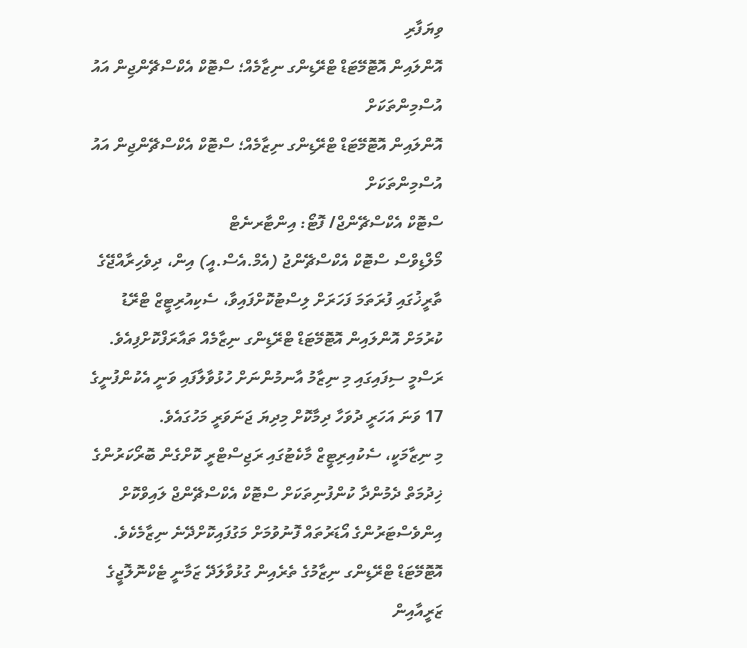ވިޔަފާރި
އޮންލައިން އޮޓޮމޭޓަޑް ޓްރޭޑިންގ ނިޒާމެއް؛ ސްޓޮކް އެކްސްޗޭންޖިން އައު އުސްމިންތަކަށް
އޮންލައިން އޮޓޮމޭޓަޑް ޓްރޭޑިންގ ނިޒާމެއް؛ ސްޓޮކް އެކްސްޗޭންޖިން އައު އުސްމިންތަކަށް
ސްޓޮކް އެކްސްޗޭންޖް/ ފޮޓޯ: އިންޓާރނެޓް
މޯލްޑިވްސް ސްޓޮކް އެކްސްޗޭންޖު (އެމް.އެސް.އީ) އިން، ދިވެހިރާއްޖޭގެ ތާރީޚުގައި ފުރަތަމަ ފަހަރަށް ލިސްޓުކޮށްފައިވާ، ސެކިއުރިޓީޒް ޓްރޭޑު ކުރުމަށް އޮންލައިން އޮޓޮމޭޓަޑް ޓްރޭޑިންގ ނިޒާމެއް ތައާރަފްކޮށްފިއެވެ. ރަސްމީ ސިފައިގައި މި ނިޒާމު އާނމުންނަށް ހުޅުވާލާފައި ވަނީ އެކުންފުނީގެ 17 ވަނަ އަހަރީ ދުވަހާ ދިމާކޮށް މިދިޔަ ޖަނަވަރީ މަހުގައެވެ.
މި ނިޒާމަކީ، ސެކުއިރިޓީޒް މާކެޓުގައި ރަޖިސްޓްރީ ކޮށްގެން ބޮރޯކަރުންގެ ޚިދުމަތް ދެމުންދާ ކުންފުނިތަކަށް ސްޓޮކް އެކްސްޗޭންޖް ލައިވްކޮށް އިންވެސްޓަރުންގެ އޯޑަރުތައް ފޮނުވުމަށް މަގުފައިކޮށްދޭނެ ނިޒާމެކެވެ. އޮޓޮމޭޓަޑް ޓްރޭޑިންގ ނިޒާމުގެ ތެރެއިން ގުޅުވާލަދޭ ޒަމާނީ ޓެކްނޮލޮޖީގެ ޒަރީއާއިން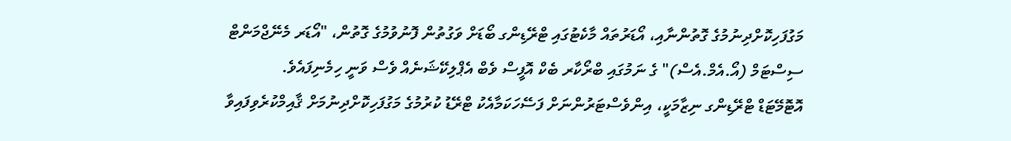މަގުފަހިކޮށްދިނުމުގެ ގޮތުންނާއި، އޯޑަރުތައް މާކެޓުގައި ޓްރޭޑިންގ ބޯޑަށް ވަގުތުން ފޮނުވުމުގެ ގޮތުން، "އޯޑަރ މެނޭޖްމަންޓް ސިސްޓަމް (އޯ.އެމް.އެސް)" ގެ ނަމުގައި ބްރޯކާރ ބެކް އޮފީސް ވެބް އެޕްލިކޭޝަނެއް ވެސް ވަނީ ހިމެނިފައެވެ.
އޮޓޮމޭޓަޑް ޓްރޭޑިންގ ނިޒާމަކީ، އިންވެސްޓަރުންނަށް ފަސޭހަކަމާއެކު ޓްރޭޑު ކުރުމުގެ މަގުފަހިކޮށްދިނުމަށް ޤާއިމްކުރެވިފައިވާ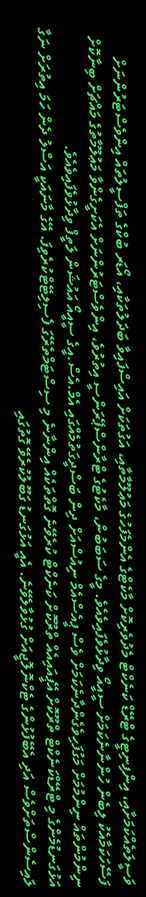ވަސީލަތެއްކަމަށާއި، އިންފިނިޓީގެ ޓްރޭޑް ކަނެކްޓް މެދުވެރިކޮށް މާކެޓްގެ އެންމެފަހުގެ މަޢުލޫމާތާއި، އަގުތަކަށް އައިސްފައިވާ ބަދަލުތަކާއި، އޯޑަރ ބުކްގެ ތަފްސީލުތައް އިންވެސްޓަރުންނަށް ފަސޭހަކަމާއެކު ލިބެން ހުންނާނެކަމަށް ސީއީއޯ ވިދާޅުވެފައިވެއެވެ. މީގެ ސަބަބުން، މާކެޓުގެ ޓްރާންސްޕޭރަންސީ އިތުރުވެ، އިންވެސްޓަރުންނަށް އެކަށީގެންވާ މަޢުލޫމާތުގެ މައްޗަށް ބިނާކޮށް ނިންމުންތައް ނިންމުމަށް މަގުފަހިވެގެންދާނެކަމަށް ވެސް ޕީއެސްއެމް ނިއުސްއަށް ދިން ބަސްދީގަތުމެއްގައި އެމް.އެސް.އީގެ ސީއީއޯ އައުޝަން ލަތީފް ވިދާޅުވެފައިވެއެވެ.
އަޅުގަނޑުމެންގެ މި ޓްރޭޑްކަނެކްޓް ތްރޫކޮށް އޭޕީއައިއެއް ތްރޫކޮށް ކަނެކްޓް ކުރެވޭނެ ގޮތްތަކެއް އިންނާނެ މި ސިސްޓަމްތެރޭގަ ފެސިލިޓޭޓްކުރެވިފަ. އޭގެ މާނައަކީ އަސްލު ދެން ހަމަ އިތުރަށް ނަގާ ލައިސެންސްތަށްވެސް އަދި އެބޭފުޅުންގެ ޓެކްނޮލޮޖީއަށް ގުޅުވާލެވޭނެ. އެއީ އަޅުގަނޑު ގަބޫލުކުރެވޭ ގޮތުގައި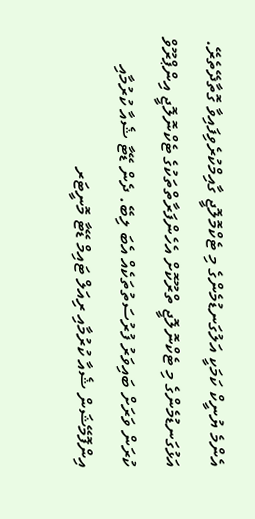އެންމެ ޔުނީކް ކަމަކީ އަލުގަނޑުމެންގެ މި ޓެކްމޮލޮޖީ ގާއިމްކުރެވިފައިވާ ގޮތާދޭތެރޭ. އަޅުގަނޑުމެންގެ މި ޓެކްނޮލޮޖީ ތްރޫކޮށް އެހެންފަރާތްތަކުގެ ޓެކްނޮލޮޖީ އިންޕްރޫވް ކުރަން ވަރަށް ބައިވަރު ފުރުސަތުތަކެއް އެބަ ލިބޭ. ދެން ޑޭޓާ ޝެއާ ކުރުމާއި އިންފޮމޭޝަން ޝެއާ ކުރުމާއި ރިއަލް ޓައިމް ޑޭޓާ މޮނީޓަރ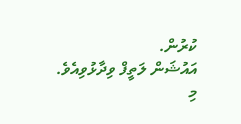ކުރުން.
އައުޝަން ލަތީފް ވިދާޅުވިއެވެ.
މި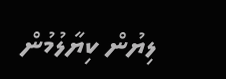ލިޔުން ކިޔާލުމުން